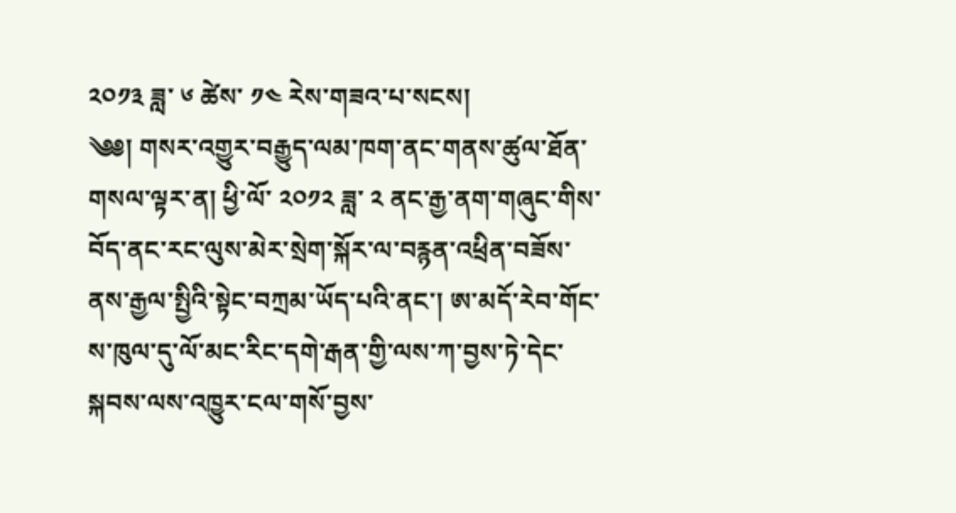༢༠༡༣ ཟླ་ ༦ ཚེས་ ༡༤ རེས་གཟའ་པ་སངས།
༄༅། གསར་འགྱུར་བརྒྱུད་ལམ་ཁག་ནང་གནས་ཚུལ་ཐོན་གསལ་ལྟར་ན། ཕྱི་ལོ་ ༢༠༡༢ ཟླ་ ༢ ནང་རྒྱ་ནག་གཞུང་གིས་བོད་ནང་རང་ལུས་མེར་སྲེག་སྐོར་ལ་བརྙན་འཕྲིན་བཟོས་ནས་རྒྱལ་སྤྱིའི་སྟེང་བཀྲམ་ཡོད་པའི་ནང་། ཨ་མདོ་རེབ་གོང་ས་ཁུལ་དུ་ལོ་མང་རིང་དགེ་རྒན་གྱི་ལས་ཀ་བྱས་ཏེ་དེང་སྐབས་ལས་འཁྱུར་ངལ་གསོ་བྱས་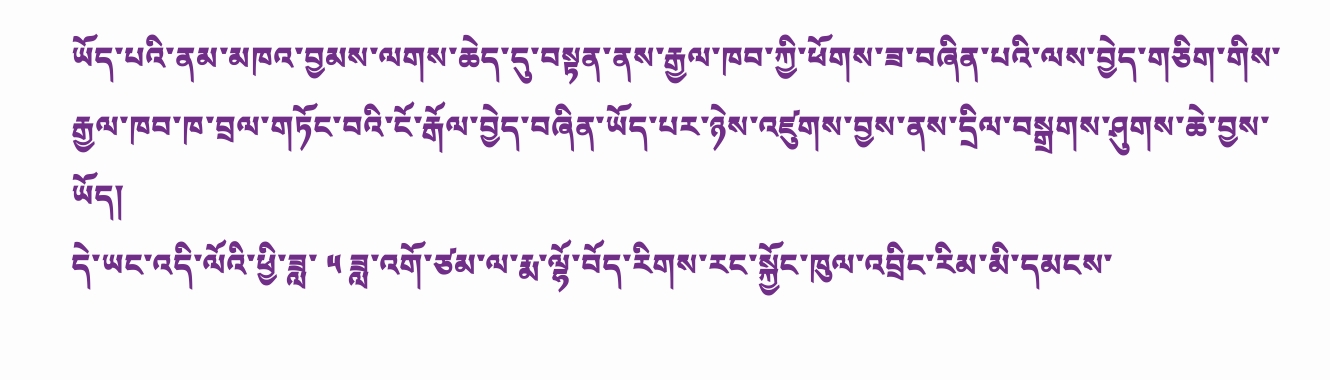ཡོད་པའི་ནམ་མཁའ་བྱམས་ལགས་ཆེད་དུ་བསྟན་ནས་རྒྱལ་ཁབ་ཀྱི་ཕོགས་ཟ་བཞིན་པའི་ལས་བྱེད་གཅིག་གིས་རྒྱལ་ཁབ་ཁ་བྲལ་གཏོང་བའི་ངོ་རྒོལ་བྱེད་བཞིན་ཡོད་པར་ཉེས་འཛུགས་བྱས་ནས་དྲིལ་བསྒྲགས་ཤུགས་ཆེ་བྱས་ཡོད།
དེ་ཡང་འདི་ལོའི་ཕྱི་ཟླ་ ༥ ཟླ་འགོ་ཙམ་ལ་རྨ་ལྷོ་བོད་རིགས་རང་སྐྱོང་ཁུལ་འབྲིང་རིམ་མི་དམངས་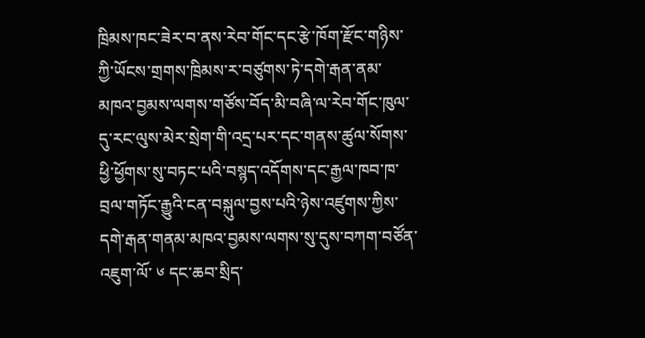ཁྲིམས་ཁང་ཟེར་བ་ནས་རེབ་གོང་དང་རྩེ་ཁོག་རྫོང་གཉིས་ཀྱི་ཡོངས་གྲགས་ཁྲིམས་ར་བཙུགས་ཏེ་དགེ་རྒན་ནམ་མཁའ་བྱམས་ལགས་གཙོས་བོད་མི་བཞི་ལ་རེབ་གོང་ཁུལ་དུ་རང་ལུས་མེར་སྲེག་གི་འདྲ་པར་དང་གནས་ཚུལ་སོགས་ཕྱི་ཕྱོགས་སུ་བཏང་པའི་བསྙད་འདོགས་དང་རྒྱལ་ཁབ་ཁ་བྲལ་གཏོང་རྒྱུའི་ངན་བསྐུལ་བྱས་པའི་ཉེས་འཛུགས་ཀྱིས་དགེ་རྒན་གནམ་མཁའ་བྱམས་ལགས་སུ་དུས་བཀག་བཙོན་འཇུག་ལོ་ ༦ དང་ཆབ་སྲིད་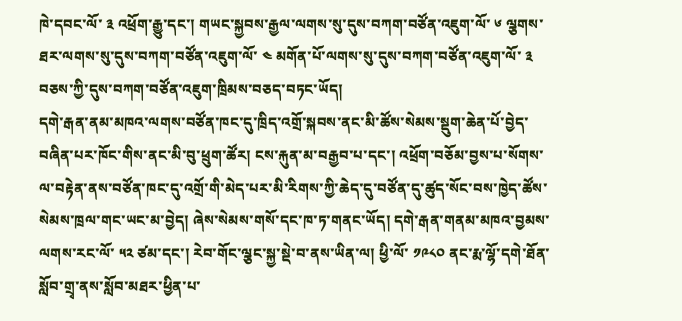ཁེ་དབང་ལོ་ ༣ འཕྲོག་རྒྱུ་དང་། གཡང་སྐྱབས་རྒྱལ་ལགས་སུ་དུས་བཀག་བཙོན་འཇུག་ལོ་ ༦ ལྕགས་ཐར་ལགས་སུ་དུས་བཀག་བཙོན་འཇུག་ལོ་ ༤ མགོན་པོ་ལགས་སུ་དུས་བཀག་བཙོན་འཇུག་ལོ་ ༣ བཅས་ཀྱི་དུས་བཀག་བཙོན་འཇུག་ཁྲིམས་བཅད་བཏང་ཡོད།
དགེ་རྒན་ནམ་མཁའ་ལགས་བཙོན་ཁང་དུ་ཁྲིད་འགྲོ་སྐབས་ནང་མི་ཚོས་སེམས་སྡུག་ཆེན་པོ་བྱེད་བཞིན་པར་ཁོང་གིས་ནང་མི་བུ་ཕྲུག་ཚོར། ངས་རྐུན་མ་བརྒྱབ་པ་དང་། འཕྲོག་བཅོམ་བྱས་པ་སོགས་ལ་བརྟེན་ནས་བཙོན་ཁང་དུ་འགྲོ་གི་མེད་པར་མི་རིགས་ཀྱི་ཆེད་དུ་བཙོན་དུ་ཚུད་སོང་བས་ཁྱེད་ཚོས་སེམས་ཁྲལ་གང་ཡང་མ་བྱེད། ཞེས་སེམས་གསོ་དང་ཁ་ཏ་གནང་ཡོད། དགེ་རྒན་གནམ་མཁའ་བྱམས་ལགས་རང་ལོ་ ༥༢ ཙམ་དང་། རེབ་གོང་ལྕང་སྐྱ་སྡེ་བ་ནས་ཡིན་ལ། ཕྱི་ལོ་ ༡༩༨༠ ནང་རྨ་ལྷོ་དགེ་ཐོན་སློབ་གྲྭ་ནས་སློབ་མཐར་ཕྱིན་པ་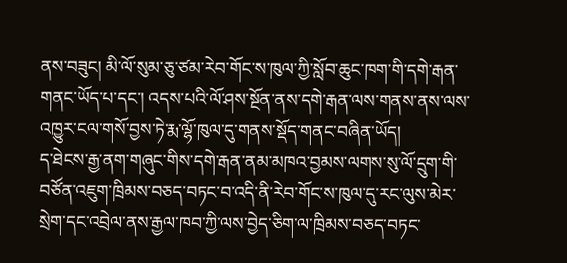ནས་བཟུང། མི་ལོ་སུམ་ཅུ་ཙམ་རེབ་གོང་ས་ཁུལ་ཀྱི་སློབ་ཆུང་ཁག་གི་དགེ་རྒན་གནང་ཡོད་པ་དང་། འདས་པའི་ལོ་ཤས་སྔོན་ནས་དགེ་རྒན་ལས་གནས་ནས་ལས་འཁྱུར་ངལ་གསོ་བྱས་ཏེ་རྨ་ལྷོ་ཁུལ་དུ་གནས་སྡོད་གནང་བཞིན་ཡོད།
ད་ཐེངས་རྒྱ་ནག་གཞུང་གིས་དགེ་རྒན་ནམ་མཁའ་བྱམས་ལགས་སུ་ལོ་དྲུག་གི་བཙོན་འཇུག་ཁྲིམས་བཅད་བཏང་བ་འདི་ནི་རེབ་གོང་ས་ཁུལ་དུ་རང་ལུས་མེར་སྲེག་དང་འབྲེལ་ནས་རྒྱལ་ཁབ་ཀྱི་ལས་བྱེད་ཅིག་ལ་ཁྲིམས་བཅད་བཏང་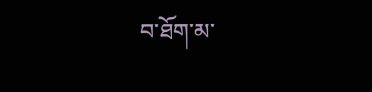བ་ཐོག་མ་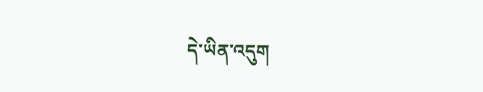དེ་ཡིན་འདུག